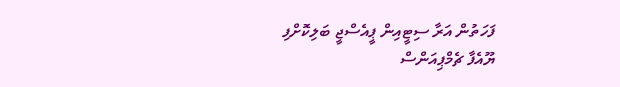ފަހަތުން އަރާ ސިޓީއިން ޕީއެސްޖީ ބަލިކޮށްފި
ޔޫއެފާ ޗެމްޕިއަންސް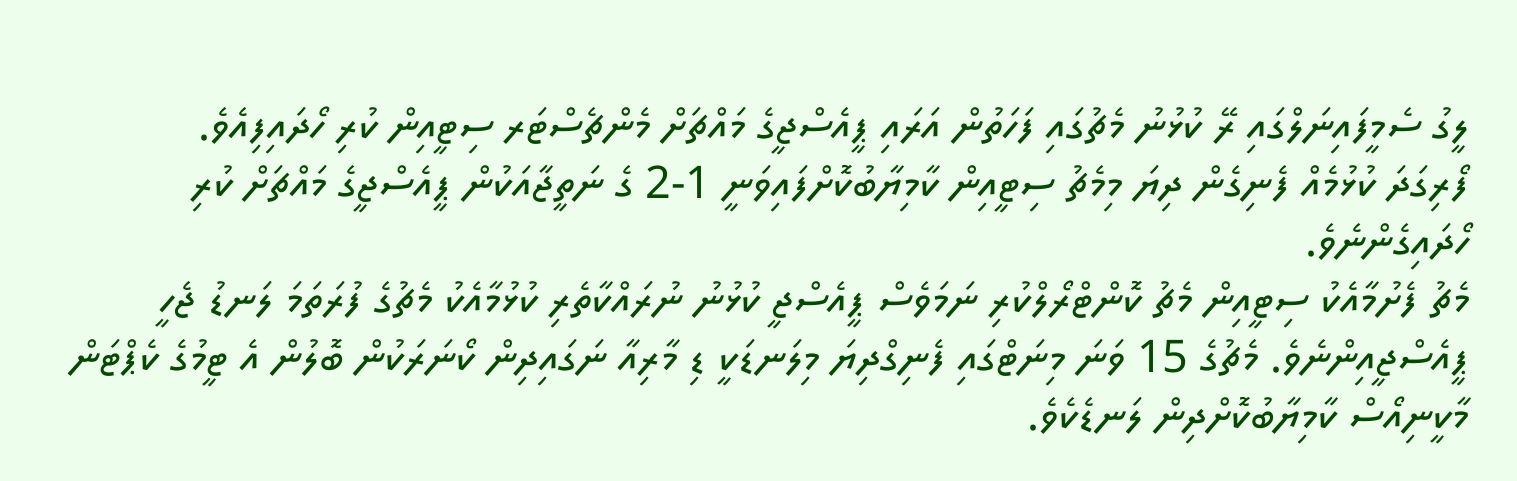ލީގު ސެމީފައިނަލްގައި ރޭ ކުޅުނު މެޗުގައި ފަހަތުން އަރައި ޕީއެސްޖީގެ މައްޗަށް މެންޗެސްޓަރ ސިޓީއިން ކުރި ހޯދައިފިއެވެ.
ފޯރިގަދަ ކުޅުމެއް ފެނިގެން ދިޔަ މިމެޗު ސިޓީއިން ކާމިޔާބުކޮށްފައިވަނީ 1-2 ގެ ނަތީޖާއަކުން ޕީއެސްޖީގެ މައްޗަށް ކުރި ހޯދައިގެންނެވެ.
މެޗު ފެށުމާއެކު ސިޓީއިން މެޗު ކޮންޓްރޯލްކުރި ނަމަވެސް ޕީއެސްޖީ ކުޅުނު ނުރައްކާތެރި ކުޅުމާއެކު މެޗުގެ ފުރަތަމަ ލަނޑު ޖެހީ ޕީއެސްޖީއިންނެވެ. މެޗުގެ 15 ވަނަ މިނަޓްގައި ފެނިގްދިޔަ މިލަނޑަކީ ޑި މާރިއާ ނަގައިދިން ކޯނަރަކުން ބޮލުން އެ ޓީމުގެ ކެޕްޓަން މާކީނިއޯސް ކާމިޔާބުކޮށްދިން ލަނޑެކެވެ.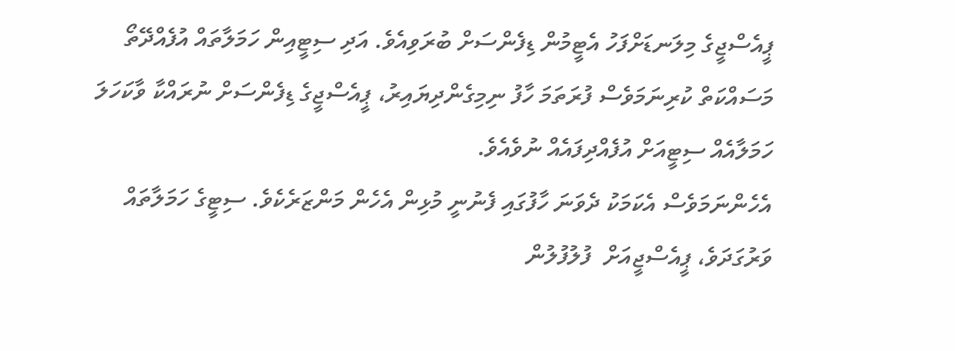ޕީއެސްޖީގެ މިލަނޑަށްފަހު އެޓީމުން ޑިފެންސަށް ބުރަވިއެވެ. އަދި ސިޓީއިން ހަމަލާތައް އުފެއްދޭތޯ މަސައްކަތް ކުރިނަމަވެސް ފުރަތަމަ ހާފު ނިމިގެންދިޔައިރު، ޕީއެސްޖީގެ ޑިފެންސަށް ނުރައްކާ ވާކަހަލަ ހަމަލާއެއް ސިޓީއަށް އުފެއްދިފައެއް ނުވެއެވެ.
އެހެންނަމަވެސް އެކަމަކު ދެވަނަ ހާފުގައި ފެނުނީ މުޅިން އެހެން މަންޒަރެކެވެ. ސިޓީގެ ހަމަލާތައް ވަރުގަދަވެ، ޕީއެސްޖީއަށް  ފުލުފުލުން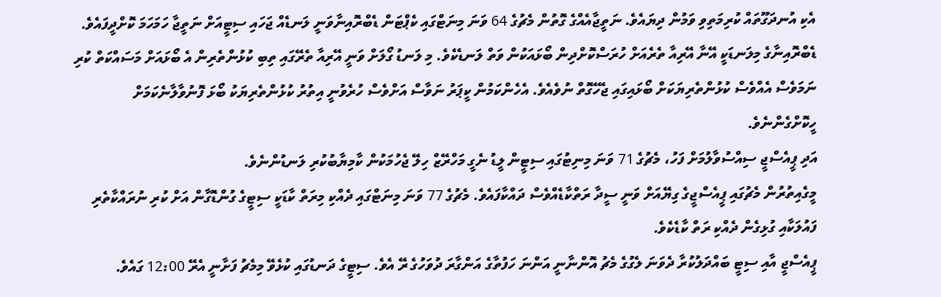އެކި އުނދަގޫތައް ކުރިމަތިވި ވަމުން ދިޔައެވެ. ނަތީޖާއެއްގެ ގޮތުން މެޗުގެ 64 ވަނަ މިނަޓްގައި ކެޕްޓަން ޑެބްރޮއިނާވަނީ ލަނޑެއް ޖަހައި ސިޓީއަށް ނަތީޖާ ހަމަހަމަ ކޮށްދީފައެވެ. ޑެބްރޮއިނާގެ މިލަނޑަކީ އޭނާ އޭރިއާ ތެރެއަށް ހުރަސްކޮށްދިން ބޯޅައަކުން ވަތް ލަނޑެކެވެ. މި ލަނޑު ގޯލަށް ވަނީ އޭރިއާ ތެރޭގައި ތިބި ކުޅުންތެރިން އެ ބޯޅައަށް މަސައްކަތް ކުރި ނަމަވެސް އެއްވެސް ކުޅުންތެރިޔަކަށް ބޯޅައިގައި ޖެހޭގޮތް ނުވެއެވެ. އެހެންކަމުން ކީޕަރު ނަވާސް އަށްވެސް ހުރެވުނީ އިތުރު ކުޅުންތެރިޔަކު ބޯޅަ ފޮނުވާލާނެކަމަށް ހީކޮށްގެންނެވެ.
އަދި ޕީއެސްޖީ ސިއްސުވާލުމަށް ފަހު، މެޗުގެ 71 ވަނަ މިނިޓުގައި ސިޓީން ލީޑު ނެގީ މަހްރޭޒް ހިލޭ ޖެހުމަކުން ކާމިޔާބުކުރި ލަނޑުންނެވެ.
މީގެއިތުރުން މެޗުގައި ޕީއެސްޖީގެ ގިޔޭއަށް ވަނީ ސީދާ ރަތްކާޑެއްވެސް ދައްކާފައެވެ. މެޗުގެ 77 ވަނަ މިނަޓްގައި ދެއްކި މިރަތް ކާޑަކީ ސިޓީގެ ގުންޑޮގާން އަށް ކުރި ނުރައްކާތެރި ފައުލަކާއި ގުޅިގެން ދެއްކި ރަތް ކާޑެކެވެ.
ޕީއެސްޖީ އާއި ސިޓީ ބައްދަލުކުރާ ދެވަނަ ލެގުގެ މެޗު އޮންނާނީ އަންނަ ހަފުތާގެ އަންގާރަ ދުވަހުގެ ރޭ އެވެ. ސިޓީގެ ދަނޑުގައި ކުޅެވޭ މިމެޗު ފަށާނީ އެރޭ 12:00 ގައެވެ.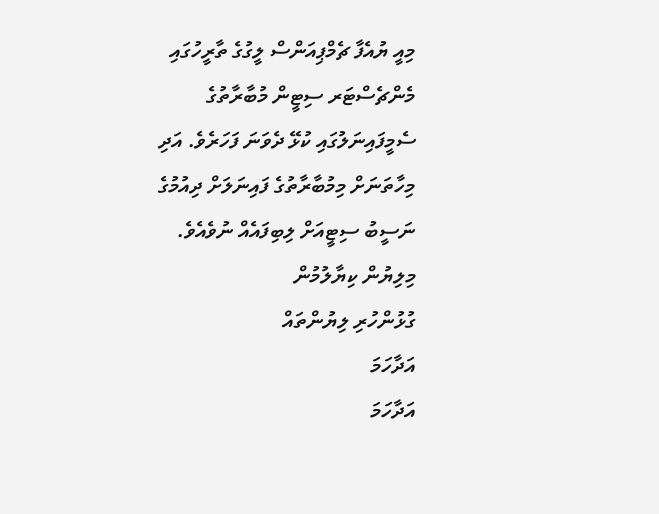މިއީ ޔުއެފާ ޗެމްޕިއަންސް ލީގުގެ ތާރީހުގައި މެންޗެސްޓަރ ސިޓީން މުބާރާތުގެ ސެމީފައިނަލުގައި ކުޅޭ ދެވަނަ ފަހަރެވެ. އަދި މިހާތަނަށް މިމުބާރާތުގެ ފައިނަލަށް ދިއުމުގެ ނަސީބު ސިޓީއަށް ލިބިފައެއް ނުވެއެވެ.
މިލިޔުން ކިޔާލުމުން
ގުޅުންހުރި ލިޔުންތައް
އަދާހަމަ
އަދާހަމަ